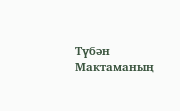Түбән Мактаманың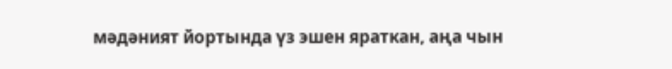мәдәният йортында үз эшен яраткан, аңа чын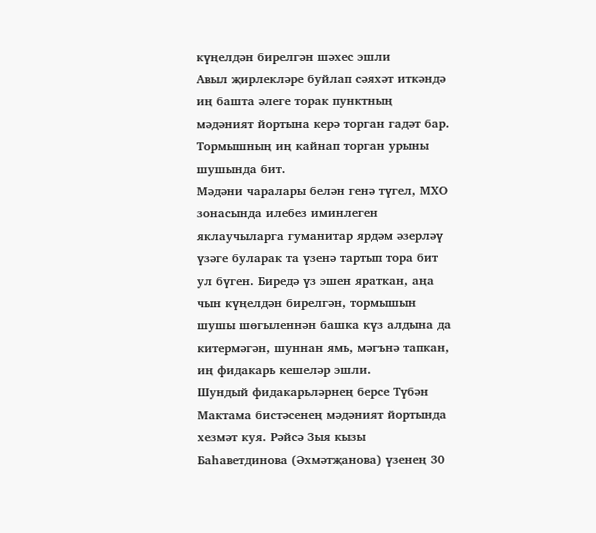күңелдән бирелгән шәхес эшли
Авыл җирлекләре буйлап сәяхәт иткәндә иң башта әлеге торак пунктның мәдәният йортына керә торган гадәт бар. Тормышның иң кайнап торган урыны шушында бит.
Мәдәни чаралары белән генә түгел, МХО зонасында илебез иминлеген яклаучыларга гуманитар ярдәм әзерләү үзәге буларак та үзенә тартып тора бит ул бүген. Биредә үз эшен яраткан, аңа чын күңелдән бирелгән, тормышын шушы шөгыленнән башка күз алдына да китермәгән, шуннан ямь, мәгънә тапкан, иң фидакарь кешеләр эшли.
Шундый фидакарьләрнең берсе Түбән Мактама бистәсенең мәдәният йортында хезмәт куя. Рәйсә Зыя кызы Баһаветдинова (Әхмәтҗанова) үзенең 30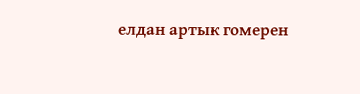елдан артык гомерен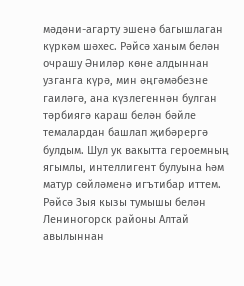мәдәни-агарту эшенә багышлаган күркәм шәхес. Рәйсә ханым белән очрашу Әниләр көне алдыннан узганга күрә, мин әңгәмәбезне гаиләгә, ана күзлегеннән булган тәрбиягә караш белән бәйле темалардан башлап җибәрергә булдым. Шул ук вакытта героемның ягымлы, интеллигент булуына һәм матур сөйләменә игътибар иттем. Рәйсә Зыя кызы тумышы белән Лениногорск районы Алтай авылыннан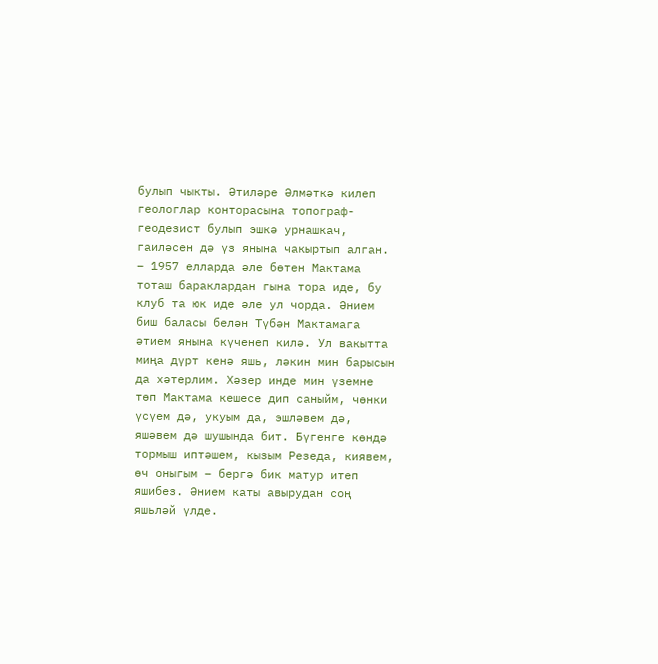булып чыкты. Әтиләре Әлмәткә килеп геологлар конторасына топограф-геодезист булып эшкә урнашкач, гаиләсен дә үз янына чакыртып алган.
– 1957 елларда әле бөтен Мактама тоташ бараклардан гына тора иде, бу клуб та юк иде әле ул чорда. Әнием биш баласы белән Түбән Мактамага әтием янына күченеп килә. Ул вакытта миңа дүрт кенә яшь, ләкин мин барысын да хәтерлим. Хәзер инде мин үземне төп Мактама кешесе дип саныйм, чөнки үсүем дә, укуым да, эшләвем дә, яшәвем дә шушында бит. Бүгенге көндә тормыш иптәшем, кызым Резеда, киявем, өч оныгым – бергә бик матур итеп яшибез. Әнием каты авырудан соң яшьләй үлде.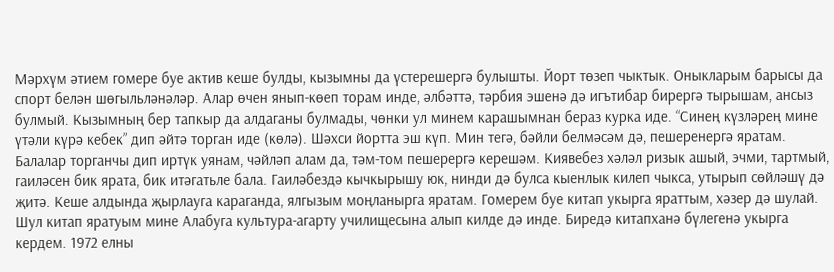Мәрхүм әтием гомере буе актив кеше булды, кызымны да үстерешергә булышты. Йорт төзеп чыктык. Оныкларым барысы да спорт белән шөгыльләнәләр. Алар өчен янып-көеп торам инде, әлбәттә, тәрбия эшенә дә игътибар бирергә тырышам, ансыз булмый. Кызымның бер тапкыр да алдаганы булмады, чөнки ул минем карашымнан бераз курка иде. “Синең күзләрең мине үтәли күрә кебек” дип әйтә торган иде (көлә). Шәхси йортта эш күп. Мин тегә, бәйли белмәсәм дә, пешеренергә яратам. Балалар торганчы дип иртүк уянам, чәйләп алам да, тәм-том пешерергә керешәм. Киявебез хәләл ризык ашый, эчми, тартмый, гаиләсен бик ярата, бик итәгатьле бала. Гаиләбездә кычкырышу юк, нинди дә булса кыенлык килеп чыкса, утырып сөйләшү дә җитә. Кеше алдында җырлауга караганда, ялгызым моңланырга яратам. Гомерем буе китап укырга яраттым, хәзер дә шулай. Шул китап яратуым мине Алабуга культура-агарту училищесына алып килде дә инде. Биредә китапханә бүлегенә укырга кердем. 1972 елны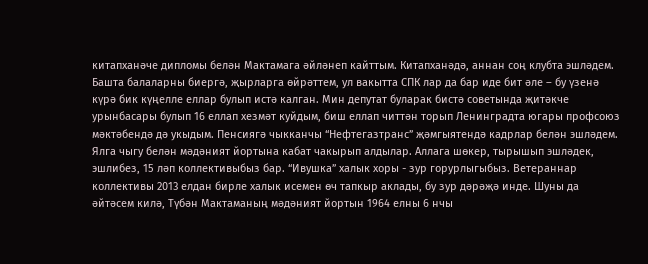китапханәче дипломы белән Мактамага әйләнеп кайттым. Китапханәдә, аннан соң клубта эшләдем. Башта балаларны биергә, җырларга өйрәттем, ул вакытта СПК лар да бар иде бит әле – бу үзенә күрә бик күңелле еллар булып истә калган. Мин депутат буларак бистә советында җитәкче урынбасары булып 16 еллап хезмәт куйдым, биш еллап читтән торып Ленинградта югары профсоюз мәктәбендә дә укыдым. Пенсиягә чыкканчы “Нефтегазтранс” җәмгыятендә кадрлар белән эшләдем. Ялга чыгу белән мәдәният йортына кабат чакырып алдылар. Аллага шөкер, тырышып эшләдек, эшлибез, 15 ләп коллективыбыз бар. “Ивушка” халык хоры - зур горурлыгыбыз. Ветераннар коллективы 2013 елдан бирле халык исемен өч тапкыр аклады, бу зур дәрәҗә инде. Шуны да әйтәсем килә, Түбән Мактаманың мәдәният йортын 1964 елны 6 нчы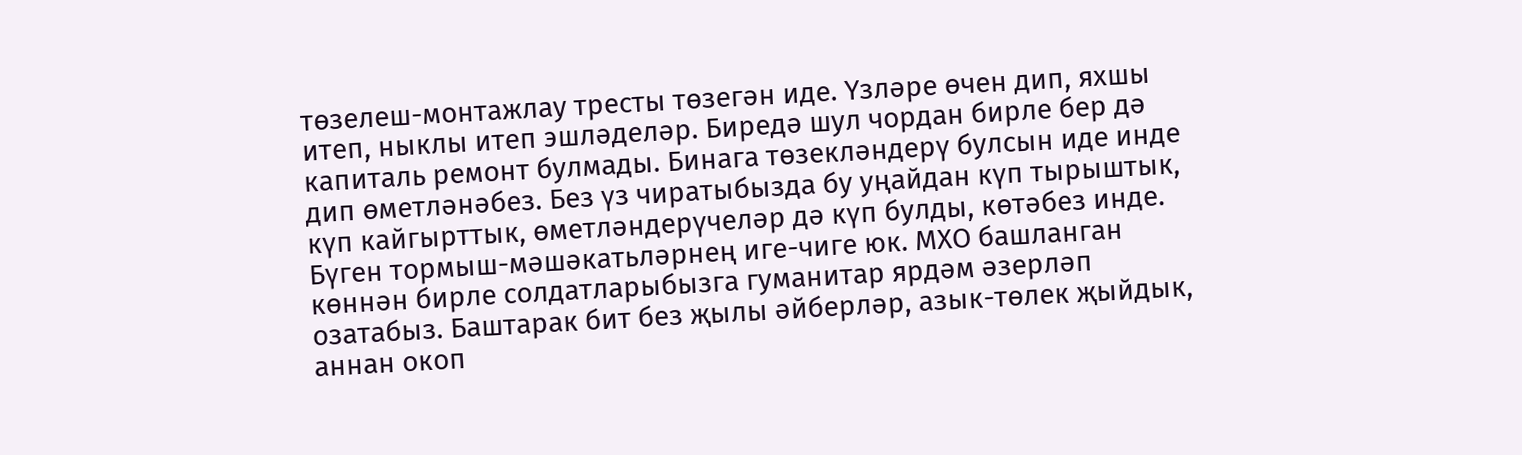төзелеш-монтажлау тресты төзегән иде. Үзләре өчен дип, яхшы итеп, ныклы итеп эшләделәр. Биредә шул чордан бирле бер дә капиталь ремонт булмады. Бинага төзекләндерү булсын иде инде дип өметләнәбез. Без үз чиратыбызда бу уңайдан күп тырыштык, күп кайгырттык, өметләндерүчеләр дә күп булды, көтәбез инде. Бүген тормыш-мәшәкатьләрнең иге-чиге юк. МХО башланган көннән бирле солдатларыбызга гуманитар ярдәм әзерләп озатабыз. Баштарак бит без җылы әйберләр, азык-төлек җыйдык, аннан окоп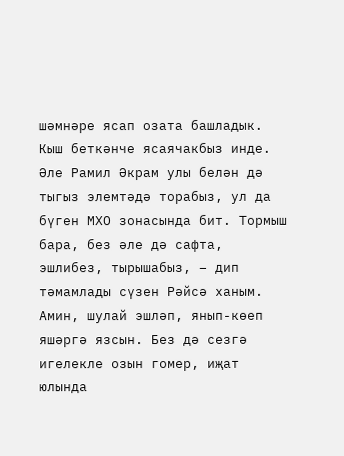шәмнәре ясап озата башладык. Кыш беткәнче ясаячакбыз инде. Әле Рамил Әкрам улы белән дә тыгыз элемтәдә торабыз, ул да бүген МХО зонасында бит. Тормыш бара, без әле дә сафта, эшлибез, тырышабыз, – дип тәмамлады сүзен Рәйсә ханым. Амин, шулай эшләп, янып-көеп яшәргә язсын. Без дә сезгә игелекле озын гомер, иҗат юлында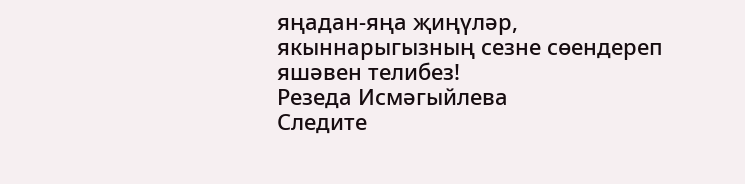яңадан-яңа җиңүләр, якыннарыгызның сезне сөендереп яшәвен телибез!
Резеда Исмәгыйлева
Следите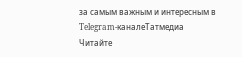за самым важным и интересным в Telegram-каналеТатмедиа
Читайте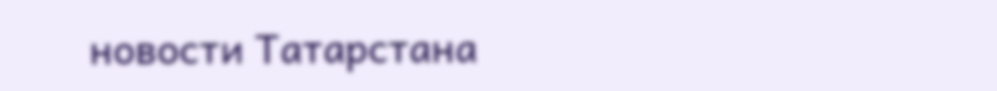новости Татарстана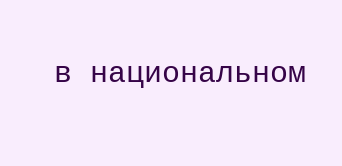в национальном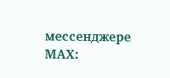мессенджере MАХ: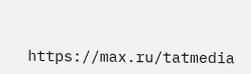https://max.ru/tatmedia